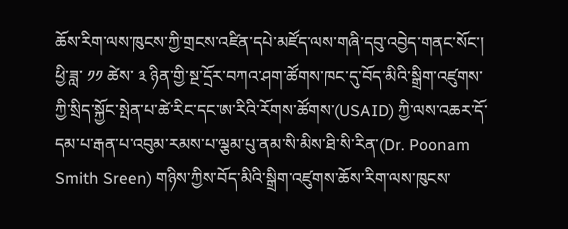ཆོས་རིག་ལས་ཁུངས་ཀྱི་གྲངས་འཛིན་དཔེ་མཛོད་ལས་གཞི་དབུ་འབྱེད་གནང་སོང་།
ཕྱི་ཟླ་ ༡༡ ཚེས་ ༣ ཉིན་གྱི་སྔ་དྲོར་བཀའ་ཤག་ཚོགས་ཁང་དུ་བོད་མིའི་སྒྲིག་འཛུགས་ཀྱི་སྲིད་སྐྱོང་སྤེན་པ་ཚེ་རིང་དང་ཨ་རིའི་རོགས་ཚོགས་(USAID) ཀྱི་ལས་འཆར་དོ་དམ་པ་རྒན་པ་འབུམ་རམས་པ་ལྕམ་པུ་ནམ་སི་མིས་ཐི་སི་རིན་(Dr. Poonam Smith Sreen) གཉིས་ཀྱིས་བོད་མིའི་སྒྲིག་འཛུགས་ཆོས་རིག་ལས་ཁུངས་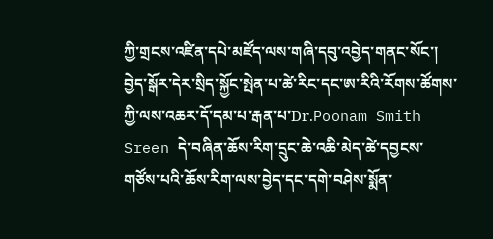ཀྱི་གྲངས་འཛིན་དཔེ་མཛོད་ལས་གཞི་དབུ་འབྱེད་གནང་སོང་།
བྱེད་སྒོར་དེར་སྲིད་སྐྱོང་སྤེན་པ་ཚེ་རིང་དང་ཨ་རིའི་རོགས་ཚོགས་ཀྱི་ལས་འཆར་དོ་དམ་པ་རྒན་པ་Dr.Poonam Smith Sreen དེ་བཞིན་ཆོས་རིག་དྲུང་ཆེ་འཆི་མེད་ཚེ་དབྱངས་གཙོས་པའི་ཆོས་རིག་ལས་བྱེད་དང་དགེ་བཤེས་སྨོན་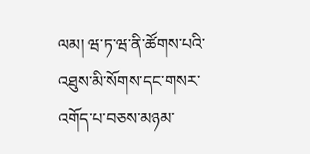ལམ། ཝ་ཏ་ཝ་ནི་ཚོགས་པའི་འཐུས་མི་སོགས་དང་གསར་འགོད་པ་བཅས་མཉམ་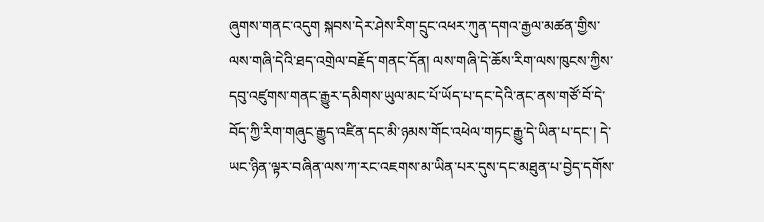ཞུགས་གནང་འདུག སྐབས་དེར་ཤེས་རིག་དྲུང་འཕར་ཀུན་དགའ་རྒྱལ་མཚན་གྱིས་ལས་གཞི་དེའི་ཐད་འགྲེལ་བརྗོད་གནང་དོན། ལས་གཞི་དེ་ཆོས་རིག་ལས་ཁུངས་ཀྱིས་དབུ་འཛུགས་གནང་རྒྱུར་དམིགས་ཡུལ་མང་པོ་ཡོད་པ་དང་དེའི་ནང་ནས་གཙོ་བོ་དེ་བོད་ཀྱི་རིག་གཞུང་རྒྱུད་འཛིན་དང་མི་ཉམས་གོང་འཕེལ་གཏང་རྒྱུ་དེ་ཡིན་པ་དང་། དེ་ཡང་ཉིན་ལྟར་བཞིན་ལས་ཀ་རང་འཇགས་མ་ཡིན་པར་དུས་དང་མཐུན་པ་བྱེད་དགོས་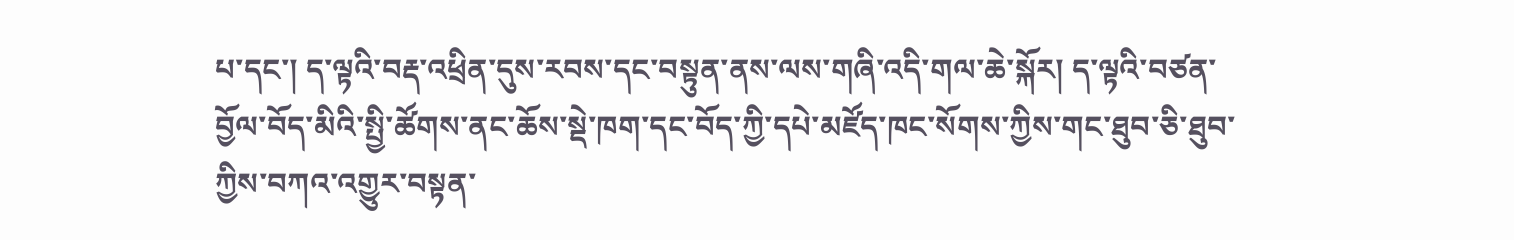པ་དང་། ད་ལྟའི་བརྡ་འཕྲིན་དུས་རབས་དང་བསྟུན་ནས་ལས་གཞི་འདི་གལ་ཆེ་སྐོར། ད་ལྟའི་བཙན་བྱོལ་བོད་མིའི་སྤྱི་ཚོགས་ནང་ཆོས་སྡེ་ཁག་དང་བོད་ཀྱི་དཔེ་མཛོད་ཁང་སོགས་ཀྱིས་གང་ཐུབ་ཅི་ཐུབ་ཀྱིས་བཀའ་འགྱུར་བསྟན་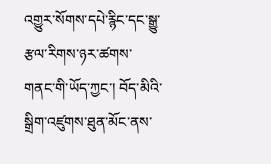འགྱུར་སོགས་དཔེ་རྙིང་དང་སྒྱུ་རྩལ་རིགས་ཉར་ཚགས་གནང་གི་ཡོད་ཀྱང་། བོད་མིའི་སྒྲིག་འཛུགས་ཐུན་མོང་ནས་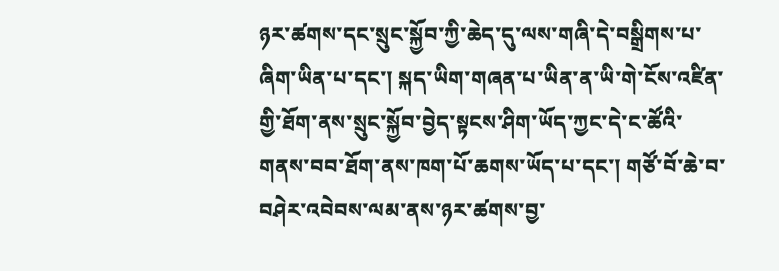ཉར་ཚགས་དང་སྲུང་སྐྱོབ་ཀྱི་ཆེད་དུ་ལས་གཞི་དེ་བསྒྲིགས་པ་ཞིག་ཡིན་པ་དང་། སྐད་ཡིག་གཞན་པ་ཡིན་ན་ཡི་གེ་ངོས་འཛིན་གྱི་ཐོག་ནས་སྲུང་སྐྱོབ་བྱེད་སྟངས་ཤིག་ཡོད་ཀྱང་དེ་ང་ཚོའི་གནས་བབ་ཐོག་ནས་ཁག་པོ་ཆགས་ཡོད་པ་དང་། གཙོ་བོ་ཆེ་བ་བཤེར་འབེབས་ལམ་ནས་ཉར་ཚགས་བྱ་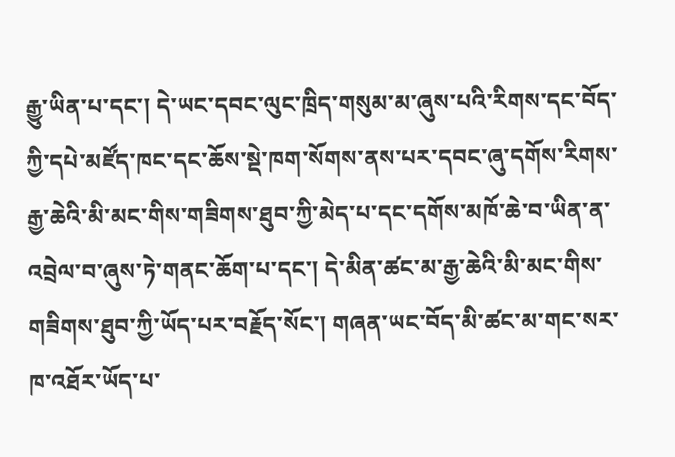རྒྱུ་ཡིན་པ་དང་། དེ་ཡང་དབང་ལུང་ཁྲིད་གསུམ་མ་ཞུས་པའི་རིགས་དང་བོད་ཀྱི་དཔེ་མཛོད་ཁང་དང་ཆོས་སྡེ་ཁག་སོགས་ནས་པར་དབང་ཞུ་དགོས་རིགས་རྒྱ་ཆེའི་མི་མང་གིས་གཟིགས་ཐུབ་ཀྱི་མེད་པ་དང་དགོས་མཁོ་ཆེ་བ་ཡིན་ན་འབྲེལ་བ་ཞུས་ཏེ་གནང་ཆོག་པ་དང་། དེ་མིན་ཚང་མ་རྒྱ་ཆེའི་མི་མང་གིས་གཟིགས་ཐུབ་ཀྱི་ཡོད་པར་བརྗོད་སོང་། གཞན་ཡང་བོད་མི་ཚང་མ་གང་སར་ཁ་འཐོར་ཡོད་པ་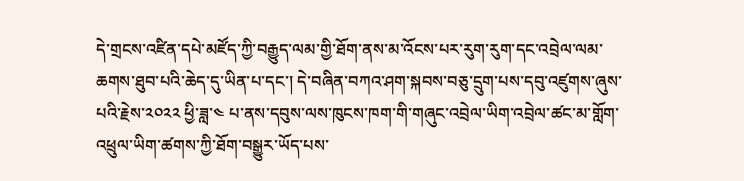དེ་གྲངས་འཛིན་དཔེ་མཛོད་ཀྱི་བརྒྱུད་ལམ་གྱི་ཐོག་ནས་མ་འོངས་པར་རུག་རུག་དང་འབྲེལ་ལམ་ཆགས་ཐུབ་པའི་ཆེད་དུ་ཡིན་པ་དང་། དེ་བཞིན་བཀའ་ཤག་སྐབས་བཅུ་དྲུག་པས་དབུ་འཛུགས་ཞུས་པའི་རྗེས་༢༠༢༢ ཕྱི་ཟླ་༤ པ་ནས་དབུས་ལས་ཁུངས་ཁག་གི་གཞུང་འབྲེལ་ཡིག་འབྲེལ་ཚང་མ་གློག་འཕྲུལ་ཡིག་ཚགས་ཀྱི་ཐོག་བསྒྱུར་ཡོད་པས་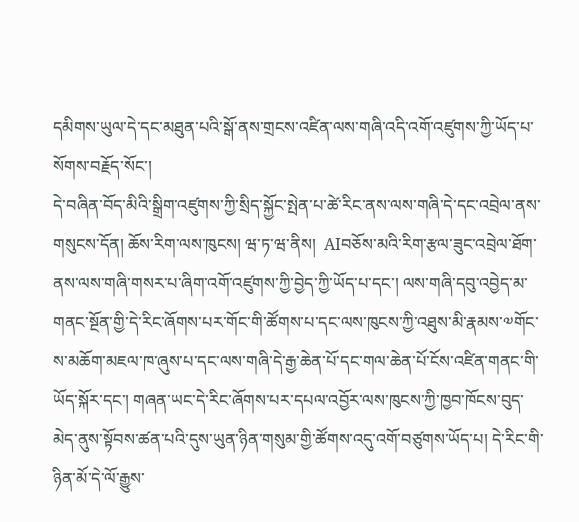དམིགས་ཡུལ་དེ་དང་མཐུན་པའི་སྒོ་ནས་གྲངས་འཛིན་ལས་གཞི་འདི་འགོ་འཛུགས་ཀྱི་ཡོད་པ་སོགས་བརྗོད་སོང་།
དེ་བཞིན་བོད་མིའི་སྒྲིག་འཛུགས་ཀྱི་སྲིད་སྐྱོང་སྤེན་པ་ཚེ་རིང་ནས་ལས་གཞི་དེ་དང་འབྲེལ་ནས་གསུངས་དོན། ཆོས་རིག་ལས་ཁུངས། ཝ་ཏ་ཝ་ནིས།  AIབཅོས་མའི་རིག་རྩལ་ཟུང་འབྲེལ་ཐོག་ནས་ལས་གཞི་གསར་པ་ཞིག་འགོ་འཛུགས་ཀྱི་བྱེད་ཀྱི་ཡོད་པ་དང་། ལས་གཞི་དབུ་འབྱེད་མ་གནང་སྔོན་གྱི་དེ་རིང་ཞོགས་པར་གོང་གི་ཚོགས་པ་དང་ལས་ཁུངས་ཀྱི་འཐུས་མི་རྣམས་༧གོང་ས་མཆོག་མཇལ་ཁ་ཞུས་པ་དང་ལས་གཞི་དེ་རྒྱ་ཆེན་པོ་དང་གལ་ཆེན་པོ་ངོས་འཛིན་གནང་གི་ཡོད་སྐོར་དང་། གཞན་ཡང་དེ་རིང་ཞོགས་པར་དཔལ་འབྱོར་ལས་ཁུངས་ཀྱི་ཁྱབ་ཁོངས་བུད་མེད་ནུས་སྟོབས་ཚན་པའི་དུས་ཡུན་ཉིན་གསུམ་གྱི་ཚོགས་འདུ་འགོ་བཙུགས་ཡོད་པ། དེ་རིང་གི་ཉིན་མོ་དེ་ལོ་རྒྱུས་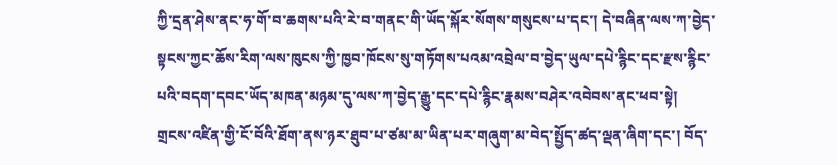ཀྱི་དྲན་ཤེས་ནང་ཧ་གོ་བ་ཆགས་པའི་རེ་བ་གནང་གི་ཡོད་སྐོར་སོགས་གསུངས་པ་དང་། དེ་བཞིན་ལས་ཀ་བྱེད་སྟངས་ཀྱང་ཆོས་རིག་ལས་ཁུངས་ཀྱི་ཁྱབ་ཁོངས་སུ་གཏོགས་པའམ་འབྲེལ་བ་བྱེད་ཡུལ་དཔེ་རྙིང་དང་རྫས་རྙིང་པའི་བདག་དབང་ཡོད་མཁན་མཉམ་དུ་ལས་ཀ་བྱེད་རྒྱུ་དང་དཔེ་རྙིང་རྣམས་བཤེར་འབེབས་ནང་ཕབ་སྟེ། གྲངས་འཛིན་གྱི་ངོ་བོའི་ཐོག་ནས་ཉར་ཐུབ་པ་ཙམ་མ་ཡིན་པར་གཞུག་མ་བེད་སྤྱོད་ཚད་ལྡན་ཞིག་དང་། བོད་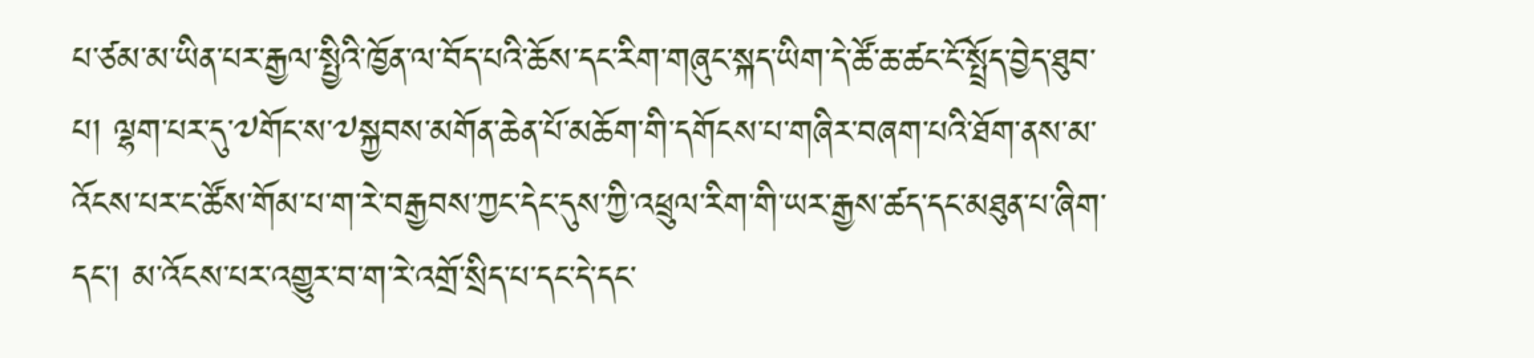པ་ཙམ་མ་ཡིན་པར་རྒྱལ་སྤྱིའི་ཁྱོན་ལ་བོད་པའི་ཆོས་དང་རིག་གཞུང་སྐད་ཡིག་དེ་ཚོ་ཆ་ཚང་ངོ་སྤྲོད་བྱེད་ཐུབ་པ། ལྷག་པར་དུ་༧གོང་ས་༧སྐྱབས་མགོན་ཆེན་པོ་མཆོག་གི་དགོངས་པ་གཞིར་བཞག་པའི་ཐོག་ནས་མ་འོངས་པར་ང་ཚོས་གོམ་པ་ག་རེ་བརྒྱབས་ཀྱང་དེང་དུས་ཀྱི་འཕྲུལ་རིག་གི་ཡར་རྒྱས་ཚད་དང་མཐུན་པ་ཞིག་དང་། མ་འོངས་པར་འགྱུར་བ་ག་རེ་འགྲོ་སྲིད་པ་དང་དེ་དང་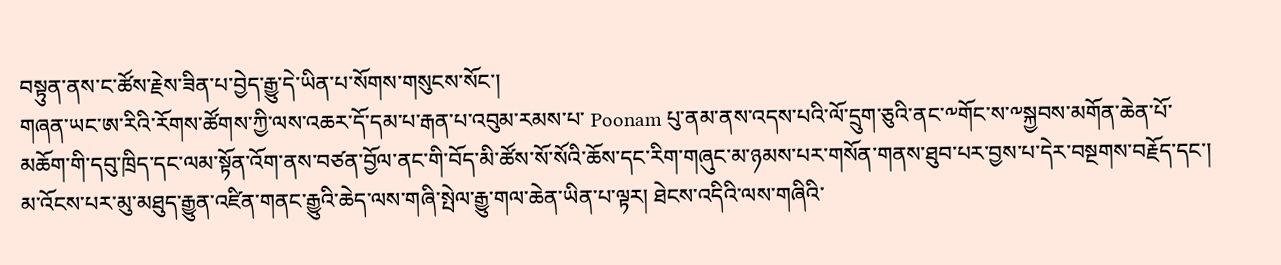བསྟུན་ནས་ང་ཚོས་རྗེས་ཟིན་པ་བྱེད་རྒྱུ་དེ་ཡིན་པ་སོགས་གསུངས་སོང་།
གཞན་ཡང་ཨ་རིའི་རོགས་ཚོགས་ཀྱི་ལས་འཆར་དོ་དམ་པ་རྒན་པ་འབུམ་རམས་པ་ Poonam པུ་ནམ་ནས་འདས་པའི་ལོ་དྲུག་ཅུའི་ནང་༸གོང་ས་༸སྐྱབས་མགོན་ཆེན་པོ་མཆོག་གི་དབུ་ཁྲིད་དང་ལམ་སྟོན་འོག་ནས་བཙན་བྱོལ་ནང་གི་བོད་མི་ཚོས་སོ་སོའི་ཆོས་དང་རིག་གཞུང་མ་ཉམས་པར་གསོན་གནས་ཐུབ་པར་བྱས་པ་དེར་བསྔགས་བརྗོད་དང་། མ་འོངས་པར་མུ་མཐུད་རྒྱུན་འཛིན་གནང་རྒྱུའི་ཆེད་ལས་གཞི་སྤེལ་རྒྱུ་གལ་ཆེན་ཡིན་པ་ལྟར། ཐེངས་འདིའི་ལས་གཞིའི་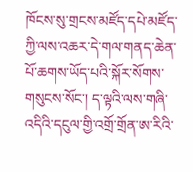ཁོངས་སུ་གྲངས་མཛོད་དཔེ་མཛོད་ཀྱི་ལས་འཆར་དེ་གལ་གནད་ཆེན་པོ་ཆགས་ཡོད་པའི་སྐོར་སོགས་གསུངས་སོང་། ད་ལྟའི་ལས་གཞི་འདིའི་དངུལ་གྱི་འགྲོ་གྲོན་ཨ་རིའི་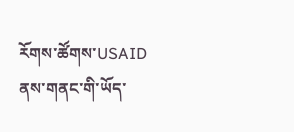རོགས་ཚོགས་USAID ནས་གནང་གི་ཡོད་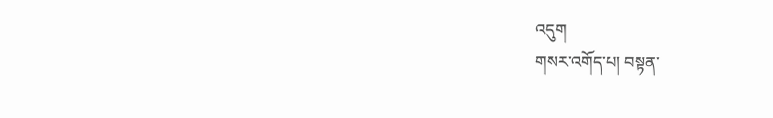འདུག
གསར་འགོད་པ། བསྟན་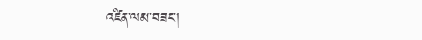འཛིན་ལམ་བཟང་།